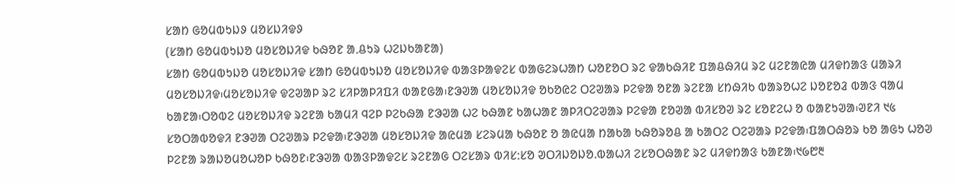ᱥᱟᱴ ᱜᱚᱢᱵᱩᱡᱽ ᱢᱚᱥᱡᱤᱫᱽ
(ᱥᱟᱴ ᱜᱚᱢᱵᱩᱡᱚ ᱢᱚᱥᱚᱡᱤᱫ ᱠᱷᱚᱱ ᱟᱹᱪᱩᱨ ᱦᱮᱡᱠᱟᱱᱟ)
ᱥᱟᱴ ᱜᱚᱢᱵᱩᱡᱚ ᱢᱚᱥᱚᱡᱤᱫ ᱥᱟᱴ ᱜᱚᱢᱵᱩᱡᱚ ᱢᱚᱥᱚᱡᱤᱫ ᱵᱟᱝᱞᱟᱫᱮᱥ ᱵᱟᱜᱮᱨᱦᱟᱴ ᱦᱚᱱᱚᱛ ᱨᱮ ᱫᱟᱠᱷᱤᱱ ᱯᱟᱪᱷᱤᱢ ᱨᱮ ᱢᱮᱱᱟᱭᱟ ᱢᱤᱫᱴᱟᱝ ᱢᱟᱨᱤ ᱢᱚᱥᱚᱡᱤᱫ᱾ᱢᱚᱥᱚᱡᱤᱫ ᱫᱮᱣᱟᱞ ᱨᱮ ᱥᱤᱞᱟᱞᱤᱯᱤ ᱵᱟᱱᱜᱟ᱾ᱱᱳᱣᱟ ᱢᱚᱥᱚᱡᱤᱫ ᱚᱠᱚᱭᱮ ᱛᱮᱣᱟᱨ ᱞᱮᱫᱟ ᱚᱱᱟ ᱨᱮᱱᱟ ᱥᱴᱷᱤᱠ ᱵᱟᱨᱚᱦᱮ ᱡᱚᱱᱚᱲ ᱵᱟᱝ ᱧᱟᱢ ᱠᱟᱱᱟ᱾ᱛᱚᱵᱮ ᱢᱚᱥᱚᱡᱤᱫ ᱨᱮᱱᱟ ᱠᱟᱢᱤ ᱧᱮᱞ ᱞᱮᱠᱷᱟ ᱱᱳᱣᱟ ᱦᱮ ᱠᱷᱟᱱ ᱠᱟᱦᱟᱱ ᱟᱞᱤᱛᱮᱣᱟᱨ ᱞᱮᱫᱟ ᱱᱚᱣᱟ ᱵᱤᱥᱚᱣ ᱨᱮ ᱥᱚᱱᱮᱦ ᱚ ᱵᱟᱱᱩᱣᱟ᱾ᱣᱱᱤ ᱑᱕ ᱥᱚᱛᱟᱵᱚᱫᱤ ᱱᱳᱣᱟ ᱛᱮᱣᱟᱨ ᱞᱮᱫᱟ᱾ᱱᱳᱣᱟ ᱢᱚᱥᱚᱡᱤᱫ ᱟᱭᱢᱟ ᱥᱮᱨᱢᱟ ᱠᱷᱚᱱ ᱚ ᱟᱭᱢᱟ ᱴᱟᱠᱟ ᱠᱷᱚᱨᱚᱪ ᱟ ᱠᱟᱛᱮ ᱛᱮᱣᱟᱨ ᱞᱮᱫᱟ᱾ᱯᱟᱛᱷᱚᱨ ᱠᱚ ᱟᱜᱩ ᱦᱚᱣ ᱞᱮᱱᱟ ᱨᱟᱡᱚᱢᱚᱦᱚᱞ ᱠᱷᱚᱱ᱾ᱱᱳᱣᱟ ᱵᱟᱝᱞᱟᱫᱮᱥ ᱨᱮᱱᱟᱜ ᱛᱮᱥᱟᱨ ᱵᱤᱥᱺᱥᱚ ᱣᱛᱤᱡᱚᱡᱚ.ᱵᱟᱦᱤ ᱮᱥᱚᱛᱷᱟᱱ ᱨᱮ ᱢᱤᱫᱴᱟᱝ ᱠᱟᱱᱟ᱾᱑᱙᱘᱓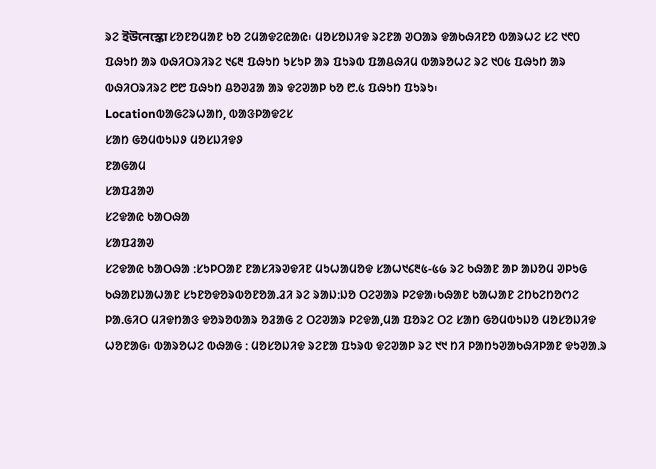ᱨᱮ ইউনেস্কো ᱥᱚᱱᱚᱢᱟᱱ ᱠᱚ ᱮᱢᱟᱫᱮᱭᱟᱭ᱾ ᱢᱚᱥᱚᱡᱤᱫ ᱨᱮᱱᱟ ᱣᱛᱟᱨ ᱫᱟᱠᱷᱤᱱᱚ ᱵᱟᱨᱦᱮ ᱥᱮ ᱑᱖᱐ ᱯᱷᱩᱴ ᱟᱨ ᱵᱷᱤᱛᱨᱤᱨᱮ ᱑᱔᱓ ᱯᱷᱩᱴ ᱩᱥᱩᱞ ᱟᱨ ᱯᱩᱨᱵ ᱯᱟᱪᱷᱤᱢ ᱵᱟᱨᱚᱦᱮ ᱨᱮ ᱑᱐᱕ ᱯᱷᱩᱴ ᱟᱨ ᱵᱷᱤᱛᱨᱤᱨᱮ ᱘᱘ ᱯᱷᱩᱴ ᱪᱚᱣᱲᱟ ᱟᱨ ᱫᱮᱣᱟᱞ ᱠᱚ ᱘.᱕ ᱯᱷᱩᱴ ᱯᱩᱨᱩ᱾
Locationᱵᱟᱜᱮᱨᱦᱟᱴ, ᱵᱟᱝᱞᱟᱫᱮᱥ
ᱥᱟᱴ ᱜᱚᱢᱵᱩᱡᱽ ᱢᱚᱥᱡᱤᱫᱽ
ᱱᱟᱜᱟᱢ
ᱥᱟᱯᱲᱟᱣ
ᱥᱮᱫᱟᱭ ᱠᱟᱛᱷᱟ
ᱥᱟᱯᱲᱟᱣ
ᱥᱮᱫᱟᱭ ᱠᱟᱛᱷᱟ ᱺᱥᱩᱞᱛᱟᱱ ᱱᱟᱥᱤᱨᱣᱫᱤᱱ ᱢᱩᱦᱟᱢᱚᱫ ᱥᱟᱦ᱑᱔᱓᱕-᱕᱙ ᱨᱮ ᱠᱷᱟᱱ ᱟᱞ ᱟᱡᱚᱢ ᱣᱞᱩᱜ ᱠᱷᱟᱱᱡᱟᱦᱟᱱ ᱥᱩᱱᱚᱫᱚᱨᱵᱚᱱᱚᱟ.ᱲᱤ ᱨᱮ ᱨᱟᱡᱺᱡᱚ ᱛᱮᱣᱟᱨ ᱞᱮᱫᱟ᱾ᱠᱷᱟᱱ ᱠᱟᱦᱟᱱ ᱮᱴᱠᱮᱴᱚᱬᱮ ᱞᱟ.ᱜᱤᱛ ᱢᱤᱫᱴᱟᱝ ᱫᱚᱨᱚᱵᱟᱨ ᱚᱲᱟᱜ ᱮ ᱛᱮᱣᱟᱨ ᱞᱮᱫᱟ,ᱢᱟ ᱯᱚᱨᱮ ᱛᱮ ᱥᱟᱴ ᱜᱚᱢᱵᱩᱡᱚ ᱢᱚᱥᱚᱡᱤᱫ ᱦᱚᱱᱟᱜ᱾ ᱵᱟᱨᱚᱦᱮ ᱵᱷᱟᱜ ᱺ ᱢᱚᱥᱚᱡᱤᱫ ᱨᱮᱱᱟ ᱯᱩᱨᱵ ᱫᱮᱣᱟᱞ ᱨᱮ ᱑᱑ ᱴᱤ ᱞᱟᱴᱩᱣᱟᱠᱷᱤᱞᱟᱱ ᱫᱩᱣᱟᱹᱨ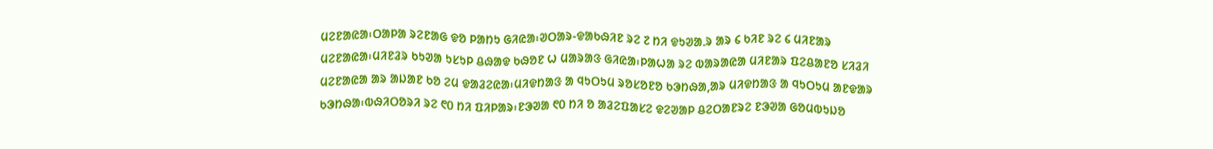ᱢᱮᱱᱟᱭᱟ᱾ᱛᱟᱞᱟ ᱨᱮᱱᱟᱜ ᱫᱚ ᱞᱟᱴᱩ ᱜᱤᱭᱟ᱾ᱣᱛᱟᱨ-ᱫᱟᱠᱷᱤᱱ ᱨᱮ ᱗ ᱴᱤ ᱫᱩᱣᱟᱹᱨ ᱟᱨ ᱔ ᱠᱤᱱ ᱨᱮ ᱔ ᱢᱤᱱᱟᱨ ᱢᱮᱱᱟᱭᱟ᱾ᱢᱤᱱᱲᱨ ᱠᱩᱣᱟ ᱩᱥᱩᱞ ᱪᱷᱟᱫ ᱠᱷᱚᱱ ᱦ ᱢᱟᱨᱟᱝ ᱜᱤᱭᱟ᱾ᱞᱟᱦᱟ ᱨᱮ ᱵᱟᱨᱟᱭᱟ ᱢᱤᱱᱟᱨ ᱯᱮᱪᱟᱱᱚ ᱥᱤᱲᱤ ᱢᱮᱱᱟᱭᱟ ᱟᱨ ᱟᱡᱟᱱ ᱠᱚ ᱮᱢ ᱫᱟᱲᱮᱭᱟ᱾ᱢᱤᱫᱴᱟᱝ ᱟ ᱧᱩᱛᱩᱢ ᱨᱚᱥᱚᱱᱚ ᱠᱳᱴᱷᱟ,ᱟᱨ ᱢᱤᱫᱴᱟᱝ ᱟ ᱧᱩᱛᱩᱢ ᱟᱱᱫᱟᱨ ᱠᱳᱴᱷᱟ᱾ᱵᱷᱤᱛᱚᱨᱤ ᱨᱮ ᱖᱐ ᱴᱤ ᱯᱤᱞᱟᱨ᱾ᱱᱳᱣᱟ ᱖᱐ ᱴᱤ ᱚ ᱟᱲᱮᱯᱟᱥᱮ ᱫᱮᱣᱟᱞ ᱪᱮᱛᱟᱱᱨᱮ ᱱᱳᱣᱟ ᱜᱚᱢᱵᱩᱡᱚ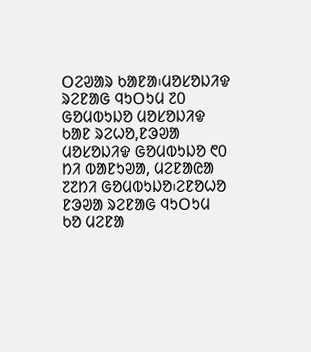ᱛᱮᱣᱟᱨ ᱠᱟᱱᱟ᱾ᱢᱚᱥᱚᱡᱤᱫ ᱨᱮᱱᱟᱜ ᱧᱩᱛᱩᱢ ᱗᱐ ᱜᱚᱢᱵᱩᱡᱚ ᱢᱚᱥᱚᱡᱤᱫ ᱠᱟᱱ ᱨᱮᱦᱚ,ᱱᱳᱣᱟ ᱢᱚᱥᱚᱡᱤᱫ ᱜᱚᱢᱵᱩᱡᱚ ᱖᱐ ᱴᱤ ᱵᱟᱱᱩᱣᱟ, ᱢᱮᱱᱟᱭᱟ ᱗᱗ᱴᱤ ᱜᱚᱢᱵᱩᱡᱚ᱾ᱮᱱᱚᱦᱚ ᱱᱳᱣᱟ ᱨᱮᱱᱟᱜ ᱧᱩᱛᱩᱢ ᱠᱚ ᱢᱮᱱᱟ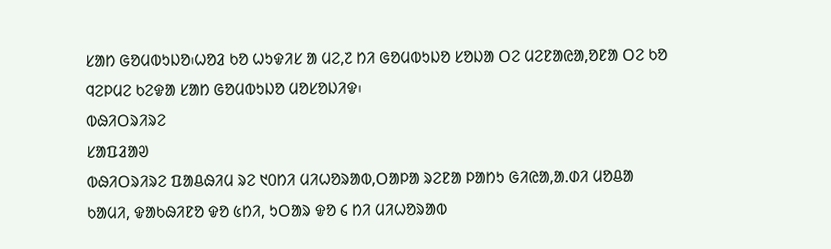ᱥᱟᱴ ᱜᱚᱢᱵᱩᱡᱚ᱾ᱦᱚᱲ ᱠᱚ ᱦᱩᱫᱤᱥ ᱟ ᱢᱮ,᱗ ᱴᱤ ᱜᱚᱢᱵᱩᱡᱚ ᱥᱚᱡᱟ ᱛᱮ ᱢᱮᱱᱟᱭᱟ,ᱚᱱᱟ ᱛᱮ ᱠᱚ ᱧᱮᱞᱢᱮ ᱠᱮᱫᱟ ᱥᱟᱴ ᱜᱚᱢᱵᱩᱡᱚ ᱢᱚᱥᱚᱡᱤᱫ᱾
ᱵᱷᱤᱛᱨᱤᱨᱮ
ᱥᱟᱯᱲᱟᱣ
ᱵᱷᱤᱛᱨᱤᱨᱮ ᱯᱟᱪᱷᱤᱢ ᱨᱮ ᱑᱐ᱴᱤ ᱢᱤᱦᱚᱨᱟᱵ,ᱛᱟᱞᱟ ᱨᱮᱱᱟ ᱞᱟᱴᱩ ᱜᱤᱭᱟ,ᱟ.ᱰᱤ ᱢᱚᱪᱟ ᱠᱟᱢᱤ, ᱫᱟᱠᱷᱤᱱᱚ ᱫᱚ ᱕ᱴᱤ, ᱩᱛᱟᱨ ᱫᱚ ᱔ ᱴᱤ ᱢᱤᱦᱚᱨᱟᱵ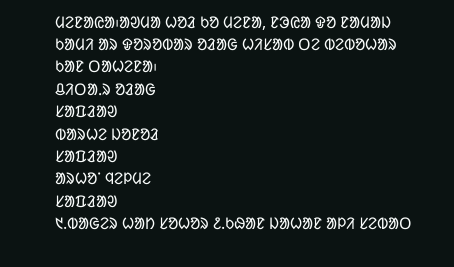ᱢᱮᱱᱟᱭᱟ᱾ᱟᱣᱢᱟ ᱦᱚᱲ ᱠᱚ ᱢᱮᱱᱟ, ᱱᱳᱭᱟ ᱫᱚ ᱱᱟᱢᱟᱡ ᱠᱟᱢᱤ ᱟᱨ ᱫᱚᱨᱚᱵᱟᱨ ᱚᱲᱟᱜ ᱦᱤᱥᱟᱵ ᱛᱮ ᱵᱮᱵᱚᱦᱟᱨ ᱠᱟᱱ ᱛᱟᱦᱮᱱᱟ᱾
ᱪᱤᱛᱟᱹᱨ ᱚᱲᱟᱜ
ᱥᱟᱯᱲᱟᱣ
ᱵᱟᱨᱦᱮ ᱡᱚᱱᱚᱲ
ᱥᱟᱯᱲᱟᱣ
ᱟᱨᱦᱚᱸ ᱧᱮᱞᱢᱮ
ᱥᱟᱯᱲᱟᱣ
᱑.ᱵᱟᱜᱮᱨ ᱦᱟᱴ ᱥᱚᱦᱚᱨ ᱒.ᱠᱷᱟᱱ ᱡᱟᱦᱟᱱ ᱟᱞᱤ ᱥᱮᱵᱟᱛ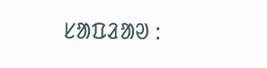ᱥᱟᱯᱲᱟᱣ ᱺ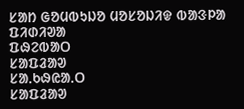ᱥᱟᱴ ᱜᱚᱢᱵᱩᱡᱚ ᱢᱚᱥᱚᱡᱤᱫ ᱵᱟᱝᱞᱟ ᱯᱤᱰᱤᱣᱟ
ᱯᱷᱮᱵᱟᱛ
ᱥᱟᱯᱲᱟᱣ
ᱥᱟᱹᱠᱷᱭᱟᱹᱛ
ᱥᱟᱯᱲᱟᱣ